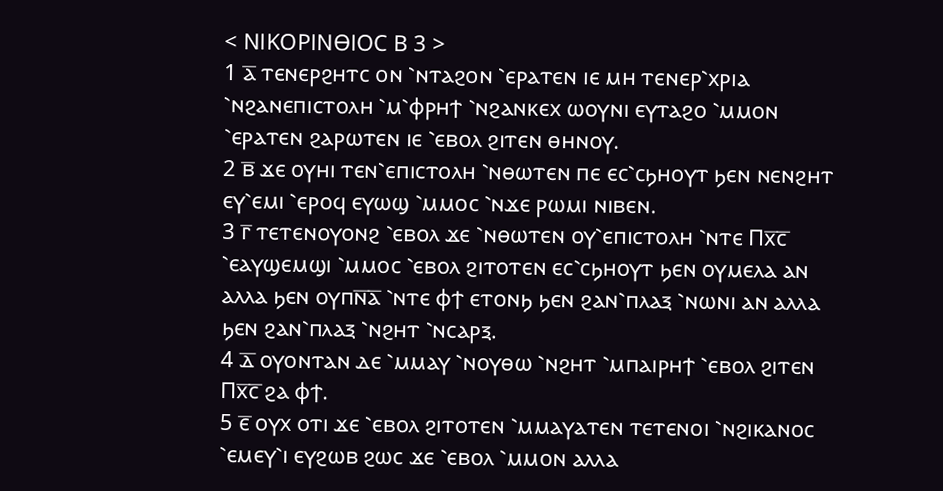< ⲚⲒⲔⲞⲢⲒⲚⲐⲒⲞⲤ Ⲃ 3 >
1 ⲁ̅ ⲧⲉⲛⲉⲣϩⲏⲧⲥ ⲟⲛ ⳿ⲛⲧⲁϩⲟⲛ ⳿ⲉⲣⲁⲧⲉⲛ ⲓⲉ ⲙⲏ ⲧⲉⲛⲉⲣ⳿ⲭⲣⲓⲁ ⳿ⲛϩⲁⲛⲉⲡⲓⲥⲧⲟⲗⲏ ⳿ⲙ⳿ⲫⲣⲏϯ ⳿ⲛϩⲁⲛⲕⲉⲭ ⲱⲟⲩⲛⲓ ⲉⲩⲧⲁϩⲟ ⳿ⲙⲙⲟⲛ ⳿ⲉⲣⲁⲧⲉⲛ ϩⲁⲣⲱⲧⲉⲛ ⲓⲉ ⳿ⲉⲃⲟⲗ ϩⲓⲧⲉⲛ ⲑⲏⲛⲟⲩ.
2 ⲃ̅ ϫⲉ ⲟⲩⲏⲓ ⲧⲉⲛ⳿ⲉⲡⲓⲥⲧⲟⲗⲏ ⳿ⲛⲑⲱⲧⲉⲛ ⲡⲉ ⲉⲥ⳿ⲥϧⲏⲟⲩⲧ ϧⲉⲛ ⲛⲉⲛϩⲏⲧ ⲉⲩ⳿ⲉⲙⲓ ⳿ⲉⲣⲟϥ ⲉⲩⲱϣ ⳿ⲙⲙⲟⲥ ⳿ⲛϫⲉ ⲣⲱⲙⲓ ⲛⲓⲃⲉⲛ.
3 ⲅ̅ ⲧⲉⲧⲉⲛⲟⲩⲟⲛϩ ⳿ⲉⲃⲟⲗ ϫⲉ ⳿ⲛⲑⲱⲧⲉⲛ ⲟⲩ⳿ⲉⲡⲓⲥⲧⲟⲗⲏ ⳿ⲛⲧⲉ Ⲡⲭ̅ⲥ̅ ⳿ⲉⲁⲩϣⲉⲙϣⲓ ⳿ⲙⲙⲟⲥ ⳿ⲉⲃⲟⲗ ϩⲓⲧⲟⲧⲉⲛ ⲉⲥ⳿ⲥϧⲏⲟⲩⲧ ϧⲉⲛ ⲟⲩⲙⲉⲗⲁ ⲁⲛ ⲁⲗⲗⲁ ϧⲉⲛ ⲟⲩⲡⲛ̅ⲁ̅ ⳿ⲛⲧⲉ ⲫϯ ⲉⲧⲟⲛϧ ϧⲉⲛ ϩⲁⲛ⳿ⲡⲗⲁⲝ ⳿ⲛⲱⲛⲓ ⲁⲛ ⲁⲗⲗⲁ ϧⲉⲛ ϩⲁⲛ⳿ⲡⲗⲁⲝ ⳿ⲛϩⲏⲧ ⳿ⲛⲥⲁⲣⲝ.
4 ⲇ̅ ⲟⲩⲟⲛⲧⲁⲛ ⲇⲉ ⳿ⲙⲙⲁⲩ ⳿ⲛⲟⲩⲑⲱ ⳿ⲛϩⲏⲧ ⳿ⲙⲡⲁⲓⲣⲏϯ ⳿ⲉⲃⲟⲗ ϩⲓⲧⲉⲛ Ⲡⲭ̅ⲥ̅ ϩⲁ ⲫϯ.
5 ⲉ̅ ⲟⲩⲭ ⲟⲧⲓ ϫⲉ ⳿ⲉⲃⲟⲗ ϩⲓⲧⲟⲧⲉⲛ ⳿ⲙⲙⲁⲩⲁⲧⲉⲛ ⲧⲉⲧⲉⲛⲟⲓ ⳿ⲛϩⲓⲕⲁⲛⲟⲥ ⳿ⲉⲙⲉⲩ⳿ⲓ ⲉⲩϩⲱⲃ ϩⲱⲥ ϫⲉ ⳿ⲉⲃⲟⲗ ⳿ⲙⲙⲟⲛ ⲁⲗⲗⲁ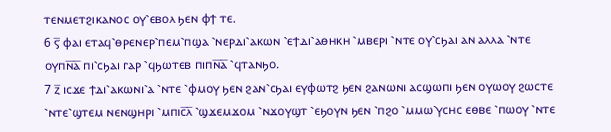ⲧⲉⲛⲙⲉⲧϩⲓⲕⲁⲛⲟⲥ ⲟⲩ⳿ⲉⲃⲟⲗ ϧⲉⲛ ⲫϯ ⲧⲉ.
6 ⲋ̅ ⲫⲁⲓ ⲉⲧⲁϥ⳿ⲑⲣⲉⲛⲉⲣ⳿ⲡⲉⲙ⳿ⲡϣⲁ ⳿ⲛⲉⲣⲇⲓ⳿ⲁⲕⲱⲛ ⳿ⲉϯⲇⲓ⳿ⲁⲑⲏⲕⲏ ⳿ⲙⲃⲉⲣⲓ ⳿ⲛⲧⲉ ⲟⲩ⳿ⲥϧⲁⲓ ⲁⲛ ⲁⲗⲗⲁ ⳿ⲛⲧⲉ ⲟⲩⲡⲛ̅ⲁ̅ ⲡⲓ⳿ⲥϧⲁⲓ ⲅⲁⲣ ⳿ϥϧⲱⲧⲉⲃ ⲡⲓⲡⲛ̅ⲁ̅ ⳿ϥⲧⲁⲛϧⲟ.
7 ⲍ̅ ⲓⲥϫⲉ ϯⲇⲓ⳿ⲁⲕⲱⲛⲓ⳿ⲁ ⳿ⲛⲧⲉ ⳿ⲫⲙⲟⲩ ϧⲉⲛ ϩⲁⲛ⳿ⲥϧⲁⲓ ⲉⲩⲫⲱⲧϩ ϧⲉⲛ ϩⲁⲛⲱⲛⲓ ⲁⲥϣⲱⲡⲓ ϧⲉⲛ ⲟⲩⲱⲟⲩ ϩⲱⲥⲧⲉ ⳿ⲛⲧⲉ⳿ϣⲧⲉⲙ ⲛⲉⲛϣⲏⲣⲓ ⳿ⲙⲡⲓⲥ̅ⲗ̅ ⳿ϣϫⲉⲙϫⲟⲙ ⳿ⲛϫⲟⲩϣⲧ ⳿ⲉϧⲟⲩⲛ ϧⲉⲛ ⳿ⲡϩⲟ ⳿ⲙⲙⲱ⳿ⲩⲥⲏⲥ ⲉⲑⲃⲉ ⳿ⲡⲱⲟⲩ ⳿ⲛⲧⲉ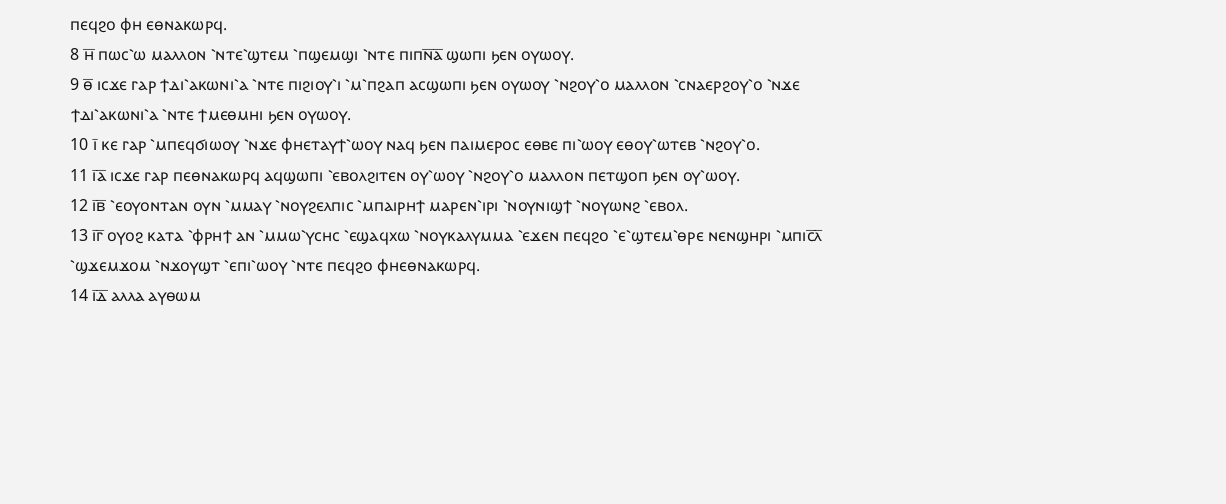ⲡⲉϥϩⲟ ⲫⲏ ⲉⲑⲛⲁⲕⲱⲣϥ.
8 ⲏ̅ ⲡⲱⲥ⳿ⲱ ⲙⲁⲗⲗⲟⲛ ⳿ⲛⲧⲉ⳿ϣⲧⲉⲙ ⳿ⲡϣⲉⲙϣⲓ ⳿ⲛⲧⲉ ⲡⲓⲡⲛ̅ⲁ̅ ϣⲱⲡⲓ ϧⲉⲛ ⲟⲩⲱⲟⲩ.
9 ⲑ̅ ⲓⲥϫⲉ ⲅⲁⲣ ϯⲇⲓ⳿ⲁⲕⲱⲛⲓ⳿ⲁ ⳿ⲛⲧⲉ ⲡⲓϩⲓⲟⲩ⳿ⲓ ⳿ⲙ⳿ⲡϩⲁⲡ ⲁⲥϣⲱⲡⲓ ϧⲉⲛ ⲟⲩⲱⲟⲩ ⳿ⲛϩⲟⲩ⳿ⲟ ⲙⲁⲗⲗⲟⲛ ⳿ⲥⲛⲁⲉⲣϩⲟⲩ⳿ⲟ ⳿ⲛϫⲉ ϯⲇⲓ⳿ⲁⲕⲱⲛⲓ⳿ⲁ ⳿ⲛⲧⲉ ϯⲙⲉⲑⲙⲏⲓ ϧⲉⲛ ⲟⲩⲱⲟⲩ.
10 ⲓ̅ ⲕⲉ ⲅⲁⲣ ⳿ⲙⲡⲉϥϭⲓⲱⲟⲩ ⳿ⲛϫⲉ ⲫⲏⲉⲧⲁⲩϯ⳿ⲱⲟⲩ ⲛⲁϥ ϧⲉⲛ ⲡⲁⲓⲙⲉⲣⲟⲥ ⲉⲑⲃⲉ ⲡⲓ⳿ⲱⲟⲩ ⲉⲑⲟⲩ⳿ⲱⲧⲉⲃ ⳿ⲛϩⲟⲩ⳿ⲟ.
11 ⲓ̅ⲁ̅ ⲓⲥϫⲉ ⲅⲁⲣ ⲡⲉⲑⲛⲁⲕⲱⲣϥ ⲁϥϣⲱⲡⲓ ⳿ⲉⲃⲟⲗϩⲓⲧⲉⲛ ⲟⲩ⳿ⲱⲟⲩ ⳿ⲛϩⲟⲩ⳿ⲟ ⲙⲁⲗⲗⲟⲛ ⲡⲉⲧϣⲟⲡ ϧⲉⲛ ⲟⲩ⳿ⲱⲟⲩ.
12 ⲓ̅ⲃ̅ ⳿ⲉⲟⲩⲟⲛⲧⲁⲛ ⲟⲩⲛ ⳿ⲙⲙⲁⲩ ⳿ⲛⲟⲩϩⲉⲗⲡⲓⲥ ⳿ⲙⲡⲁⲓⲣⲏϯ ⲙⲁⲣⲉⲛ⳿ⲓⲣⲓ ⳿ⲛⲟⲩⲛⲓϣϯ ⳿ⲛⲟⲩⲱⲛϩ ⳿ⲉⲃⲟⲗ.
13 ⲓ̅ⲅ̅ ⲟⲩⲟϩ ⲕⲁⲧⲁ ⳿ⲫⲣⲏϯ ⲁⲛ ⳿ⲙⲙⲱ⳿ⲩⲥⲏⲥ ⳿ⲉϣⲁϥⲭⲱ ⳿ⲛⲟⲩⲕⲁⲗⲩⲙⲙⲁ ⳿ⲉϫⲉⲛ ⲡⲉϥϩⲟ ⳿ⲉ⳿ϣⲧⲉⲙ⳿ⲑⲣⲉ ⲛⲉⲛϣⲏⲣⲓ ⳿ⲙⲡⲓⲥ̅ⲗ̅ ⳿ϣϫⲉⲙϫⲟⲙ ⳿ⲛϫⲟⲩϣⲧ ⳿ⲉⲡⲓ⳿ⲱⲟⲩ ⳿ⲛⲧⲉ ⲡⲉϥϩⲟ ⲫⲏⲉⲑⲛⲁⲕⲱⲣϥ.
14 ⲓ̅ⲇ̅ ⲁⲗⲗⲁ ⲁⲩⲑⲱⲙ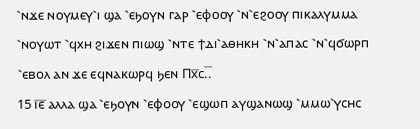⳿ⲛϫⲉ ⲛⲟⲩⲙⲉⲩ⳿ⲓ ϣⲁ ⳿ⲉϧⲟⲩⲛ ⲅⲁⲣ ⳿ⲉⲫⲟⲟⲩ ⳿ⲛ⳿ⲉϩⲟⲟⲩ ⲡⲓⲕⲁⲗⲩⲙⲙⲁ ⳿ⲛⲟⲩⲱⲧ ⳿ϥⲭⲏ ϩⲓϫⲉⲛ ⲡⲓⲱϣ ⳿ⲛⲧⲉ ϯⲇⲓ⳿ⲁⲑⲏⲕⲏ ⳿ⲛ⳿ⲁⲡⲁⲥ ⳿ⲛ⳿ϥϭⲱⲣⲡ ⳿ⲉⲃⲟⲗ ⲁⲛ ϫⲉ ⲉϥⲛⲁⲕⲱⲣϥ ϧⲉⲛ Ⲡⲭ̅ⲥ.̅.
15 ⲓ̅ⲉ̅ ⲁⲗⲗⲁ ϣⲁ ⳿ⲉϧⲟⲩⲛ ⳿ⲉⲫⲟⲟⲩ ⳿ⲉϣⲱⲡ ⲁⲩϣⲁⲛⲱϣ ⳿ⲙⲙⲱ⳿ⲩⲥⲏⲥ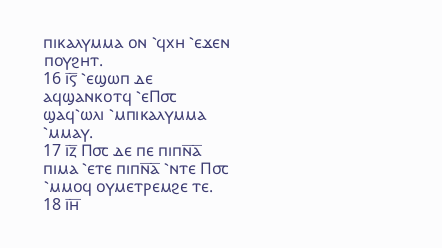ⲡⲓⲕⲁⲗⲩⲙⲙⲁ ⲟⲛ ⳿ϥⲭⲏ ⳿ⲉϫⲉⲛ ⲡⲟⲩϩⲏⲧ.
16 ⲓ̅ⲋ̅ ⳿ⲉϣⲱⲡ ⲇⲉ ⲁϥϣⲁⲛⲕⲟⲧϥ ⳿ⲉⲠ⳪ ϣⲁϥ⳿ⲱⲗⲓ ⳿ⲙⲡⲓⲕⲁⲗⲩⲙⲙⲁ ⳿ⲙⲙⲁⲩ.
17 ⲓ̅ⲍ̅ Ⲡ⳪ ⲇⲉ ⲡⲉ ⲡⲓⲡⲛ̅ⲁ̅ ⲡⲓⲙⲁ ⳿ⲉⲧⲉ ⲡⲓⲡⲛ̅ⲁ̅ ⳿ⲛⲧⲉ Ⲡ⳪ ⳿ⲙⲙⲟϥ ⲟⲩⲙⲉⲧⲣⲉⲙϩⲉ ⲧⲉ.
18 ⲓ̅ⲏ̅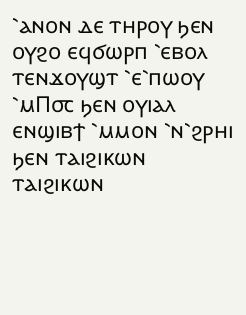⳿ⲁⲛⲟⲛ ⲇⲉ ⲧⲏⲣⲟⲩ ϧⲉⲛ ⲟⲩϩⲟ ⲉϥϭⲱⲣⲡ ⳿ⲉⲃⲟⲗ ⲧⲉⲛϫⲟⲩϣⲧ ⳿ⲉ⳿ⲡⲱⲟⲩ ⳿ⲙⲠ⳪ ϧⲉⲛ ⲟⲩⲓⲁⲗ ⲉⲛϣⲓⲃϯ ⳿ⲙⲙⲟⲛ ⳿ⲛ⳿ϩⲣⲏⲓ ϧⲉⲛ ⲧⲁⲓϩⲓⲕⲱⲛ ⲧⲁⲓϩⲓⲕⲱⲛ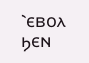⳿ⲉⲃⲟⲗ ϧⲉⲛ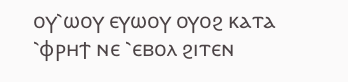ⲟⲩ⳿ⲱⲟⲩ ⲉⲩⲱⲟⲩ ⲟⲩⲟϩ ⲕⲁⲧⲁ ⳿ⲫⲣⲏϯ ⲛⲉ ⳿ⲉⲃⲟⲗ ϩⲓⲧⲉⲛ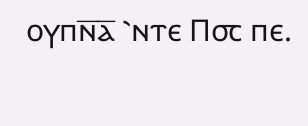ⲟⲩⲡⲛ̅ⲁ̅ ⳿ⲛⲧⲉ Ⲡ⳪ ⲡⲉ.